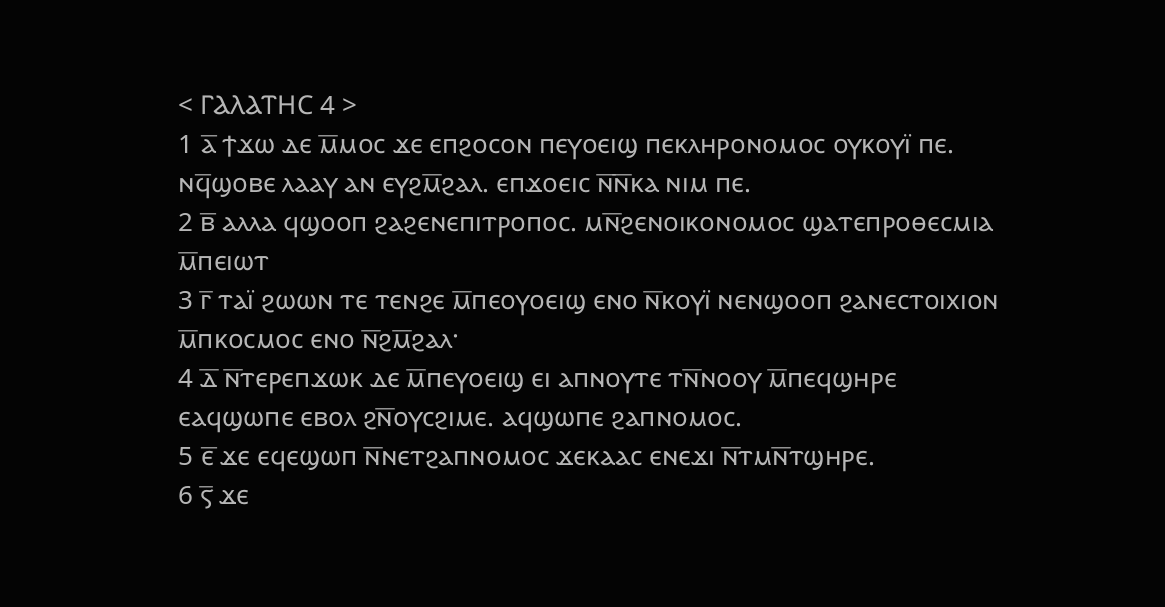< ⲄⲀⲖⲀⲦⲎⲤ 4 >
1 ⲁ̅ ϯϫⲱ ⲇⲉ ⲙ̅ⲙⲟⲥ ϫⲉ ⲉⲡϩⲟⲥⲟⲛ ⲡⲉⲩⲟⲉⲓϣ ⲡⲉⲕⲗⲏⲣⲟⲛⲟⲙⲟⲥ ⲟⲩⲕⲟⲩⲓ̈ ⲡⲉ. ⲛϥ̅ϣⲟⲃⲉ ⲗⲁⲁⲩ ⲁⲛ ⲉⲩϩⲙ̅ϩⲁⲗ. ⲉⲡϫⲟⲉⲓⲥ ⲛ̅ⲛ̅ⲕⲁ ⲛⲓⲙ ⲡⲉ.
2 ⲃ̅ ⲁⲗⲗⲁ ϥϣⲟⲟⲡ ϩⲁϩⲉⲛⲉⲡⲓⲧⲣⲟⲡⲟⲥ. ⲙⲛ̅ϩⲉⲛⲟⲓⲕⲟⲛⲟⲙⲟⲥ ϣⲁⲧⲉⲡⲣⲟⲑⲉⲥⲙⲓⲁ ⲙ̅ⲡⲉⲓⲱⲧ
3 ⲅ̅ ⲧⲁⲓ̈ ϩⲱⲱⲛ ⲧⲉ ⲧⲉⲛϩⲉ ⲙ̅ⲡⲉⲟⲩⲟⲉⲓϣ ⲉⲛⲟ ⲛ̅ⲕⲟⲩⲓ̈ ⲛⲉⲛϣⲟⲟⲡ ϩⲁⲛⲉⲥⲧⲟⲓⲭⲓⲟⲛ ⲙ̅ⲡⲕⲟⲥⲙⲟⲥ ⲉⲛⲟ ⲛ̅ϩⲙ̅ϩⲁⲗ·
4 ⲇ̅ ⲛ̅ⲧⲉⲣⲉⲡϫⲱⲕ ⲇⲉ ⲙ̅ⲡⲉⲩⲟⲉⲓϣ ⲉⲓ ⲁⲡⲛⲟⲩⲧⲉ ⲧⲛ̅ⲛⲟⲟⲩ ⲙ̅ⲡⲉϥϣⲏⲣⲉ ⲉⲁϥϣⲱⲡⲉ ⲉⲃⲟⲗ ϩⲛ̅ⲟⲩⲥϩⲓⲙⲉ. ⲁϥϣⲱⲡⲉ ϩⲁⲡⲛⲟⲙⲟⲥ.
5 ⲉ̅ ϫⲉ ⲉϥⲉϣⲱⲡ ⲛ̅ⲛⲉⲧϩⲁⲡⲛⲟⲙⲟⲥ ϫⲉⲕⲁⲁⲥ ⲉⲛⲉϫⲓ ⲛ̅ⲧⲙⲛ̅ⲧϣⲏⲣⲉ.
6 ⲋ̅ ϫⲉ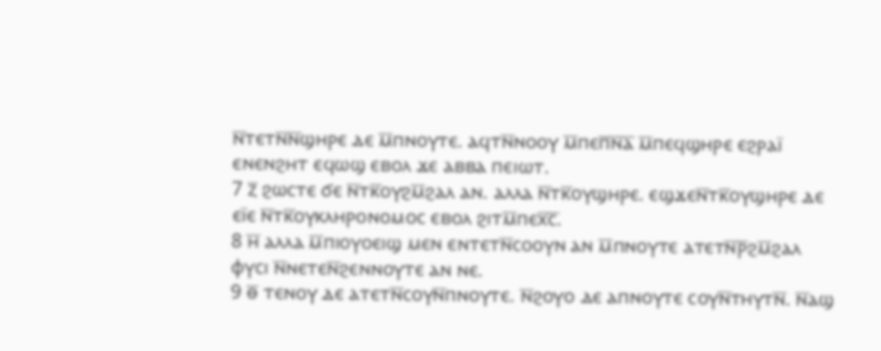ⲛ̅ⲧⲉⲧⲛ̅ⲛ̅ϣⲏⲣⲉ ⲇⲉ ⲙ̅ⲡⲛⲟⲩⲧⲉ. ⲁϥⲧⲛ̅ⲛⲟⲟⲩ ⲙ̅ⲡⲉⲡ̅ⲛ̅ⲁ̅ ⲙ̅ⲡⲉϥϣⲏⲣⲉ ⲉϩⲣⲁⲓ̈ ⲉⲛⲉⲛϩⲏⲧ ⲉϥⲱϣ ⲉⲃⲟⲗ ϫⲉ ⲁⲃⲃⲁ ⲡⲉⲓⲱⲧ.
7 ⲍ̅ ϩⲱⲥⲧⲉ ϭⲉ ⲛ̅ⲧⲕ̅ⲟⲩϩⲙ̅ϩⲁⲗ ⲁⲛ. ⲁⲗⲗⲁ ⲛ̅ⲧⲕ̅ⲟⲩϣⲏⲣⲉ. ⲉϣϫⲉⲛ̅ⲧⲕ̅ⲟⲩϣⲏⲣⲉ ⲇⲉ ⲉⲓ̈ⲉ ⲛ̅ⲧⲕ̅ⲟⲩⲕⲗⲏⲣⲟⲛⲟⲙⲟⲥ ⲉⲃⲟⲗ ϩⲓⲧⲙ̅ⲡⲉⲭ̅ⲥ̅.
8 ⲏ̅ ⲁⲗⲗⲁ ⲙ̅ⲡⲓⲟⲩⲟⲉⲓϣ ⲙⲉⲛ ⲉⲛⲧⲉⲧⲛ̅ⲥⲟⲟⲩⲛ ⲁⲛ ⲙ̅ⲡⲛⲟⲩⲧⲉ ⲁⲧⲉⲧⲛ̅ⲣ̅ϩⲙ̅ϩⲁⲗ ⲫⲩⲥⲓ ⲛ̅ⲛⲉⲧⲉⲛ̅ϩⲉⲛⲛⲟⲩⲧⲉ ⲁⲛ ⲛⲉ.
9 ⲑ̅ ⲧⲉⲛⲟⲩ ⲇⲉ ⲁⲧⲉⲧⲛ̅ⲥⲟⲩⲛ̅ⲡⲛⲟⲩⲧⲉ. ⲛ̅ϩⲟⲩⲟ ⲇⲉ ⲁⲡⲛⲟⲩⲧⲉ ⲥⲟⲩⲛ̅ⲧⲏⲩⲧⲛ̅. ⲛ̅ⲁϣ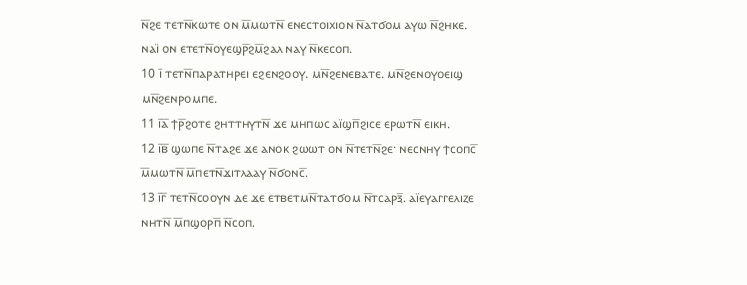ⲛ̅ϩⲉ ⲧⲉⲧⲛ̅ⲕⲱⲧⲉ ⲟⲛ ⲙ̅ⲙⲱⲧⲛ̅ ⲉⲛⲉⲥⲧⲟⲓⲭⲓⲟⲛ ⲛ̅ⲁⲧϭⲟⲙ ⲁⲩⲱ ⲛ̅ϩⲏⲕⲉ. ⲛⲁⲓ̈ ⲟⲛ ⲉⲧⲉⲧⲛ̅ⲟⲩⲉϣⲣ̅ϩⲙ̅ϩⲁⲗ ⲛⲁⲩ ⲛ̅ⲕⲉⲥⲟⲡ.
10 ⲓ̅ ⲧⲉⲧⲛ̅ⲡⲁⲣⲁⲧⲏⲣⲉⲓ ⲉϩⲉⲛϩⲟⲟⲩ. ⲙⲛ̅ϩⲉⲛⲉⲃⲁⲧⲉ. ⲙⲛ̅ϩⲉⲛⲟⲩⲟⲉⲓϣ ⲙⲛ̅ϩⲉⲛⲣⲟⲙⲡⲉ.
11 ⲓ̅ⲁ̅ ϯⲣ̅ϩⲟⲧⲉ ϩⲏⲧⲧⲏⲩⲧⲛ̅ ϫⲉ ⲙⲏⲡⲱⲥ ⲁⲓ̈ϣⲡ̅ϩⲓⲥⲉ ⲉⲣⲱⲧⲛ̅ ⲉⲓⲕⲏ.
12 ⲓ̅ⲃ̅ ϣⲱⲡⲉ ⲛ̅ⲧⲁϩⲉ ϫⲉ ⲁⲛⲟⲕ ϩⲱⲱⲧ ⲟⲛ ⲛ̅ⲧⲉⲧⲛ̅ϩⲉ· ⲛⲉⲥⲛⲏⲩ ϯⲥⲟⲡⲥ̅ ⲙ̅ⲙⲱⲧⲛ̅ ⲙ̅ⲡⲉⲧⲛ̅ϫⲓⲧⲗⲁⲁⲩ ⲛ̅ϭⲟⲛⲥ̅.
13 ⲓ̅ⲅ̅ ⲧⲉⲧⲛ̅ⲥⲟⲟⲩⲛ ⲇⲉ ϫⲉ ⲉⲧⲃⲉⲧⲙⲛ̅ⲧⲁⲧϭⲟⲙ ⲛ̅ⲧⲥⲁⲣⲝ̅. ⲁⲓ̈ⲉⲩⲁⲅⲅⲉⲗⲓⲍⲉ ⲛⲏⲧⲛ̅ ⲙ̅ⲡϣⲟⲣⲡ̅ ⲛ̅ⲥⲟⲡ.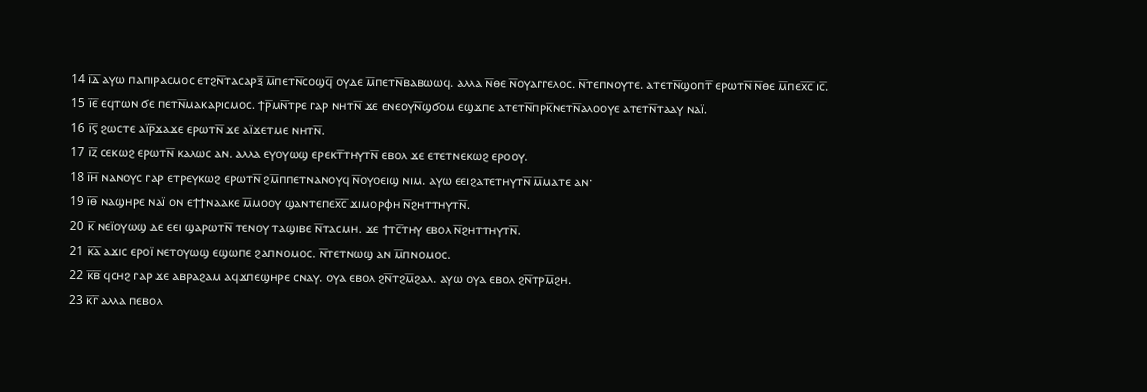14 ⲓ̅ⲇ̅ ⲁⲩⲱ ⲡⲁⲡⲓⲣⲁⲥⲙⲟⲥ ⲉⲧϩⲛ̅ⲧⲁⲥⲁⲣⲝ̅ ⲙ̅ⲡⲉⲧⲛ̅ⲥⲟϣϥ̅ ⲟⲩⲇⲉ ⲙ̅ⲡⲉⲧⲛ̅ⲃⲁⲃⲱⲱϥ. ⲁⲗⲗⲁ ⲛ̅ⲑⲉ ⲛ̅ⲟⲩⲁⲅⲅⲉⲗⲟⲥ. ⲛ̅ⲧⲉⲡⲛⲟⲩⲧⲉ. ⲁⲧⲉⲧⲛ̅ϣⲟⲡⲧ̅ ⲉⲣⲱⲧⲛ̅ ⲛ̅ⲑⲉ ⲙ̅ⲡⲉⲭ̅ⲥ̅ ⲓⲥ̅.
15 ⲓ̅ⲉ̅ ⲉϥⲧⲱⲛ ϭⲉ ⲡⲉⲧⲛ̅ⲙⲁⲕⲁⲣⲓⲥⲙⲟⲥ. ϯⲣ̅ⲙⲛ̅ⲧⲣⲉ ⲅⲁⲣ ⲛⲏⲧⲛ̅ ϫⲉ ⲉⲛⲉⲟⲩⲛ̅ϣϭⲟⲙ ⲉϣϫⲡⲉ ⲁⲧⲉⲧⲛ̅ⲡⲣⲕ̅ⲛⲉⲧⲛ̅ⲁⲗⲟⲟⲩⲉ ⲁⲧⲉⲧⲛ̅ⲧⲁⲁⲩ ⲛⲁⲓ̈.
16 ⲓ̅ⲋ̅ ϩⲱⲥⲧⲉ ⲁⲓ̈ⲣ̅ϫⲁϫⲉ ⲉⲣⲱⲧⲛ̅ ϫⲉ ⲁⲓ̈ϫⲉⲧⲙⲉ ⲛⲏⲧⲛ̅.
17 ⲓ̅ⲍ̅ ⲥⲉⲕⲱϩ ⲉⲣⲱⲧⲛ̅ ⲕⲁⲗⲱⲥ ⲁⲛ. ⲁⲗⲗⲁ ⲉⲩⲟⲩⲱϣ ⲉⲣⲉⲕⲧ̅ⲧⲏⲩⲧⲛ̅ ⲉⲃⲟⲗ ϫⲉ ⲉⲧⲉⲧⲛⲉⲕⲱϩ ⲉⲣⲟⲟⲩ.
18 ⲓ̅ⲏ̅ ⲛⲁⲛⲟⲩⲥ ⲅⲁⲣ ⲉⲧⲣⲉⲩⲕⲱϩ ⲉⲣⲱⲧⲛ̅ ϩⲙ̅ⲡⲡⲉⲧⲛⲁⲛⲟⲩϥ ⲛ̅ⲟⲩⲟⲉⲓϣ ⲛⲓⲙ. ⲁⲩⲱ ⲉⲉⲓϩⲁⲧⲉⲧⲏⲩⲧⲛ̅ ⲙ̅ⲙⲁⲧⲉ ⲁⲛ·
19 ⲓ̅ⲑ̅ ⲛⲁϣⲏⲣⲉ ⲛⲁⲓ̈ ⲟⲛ ⲉϯϯⲛⲁⲁⲕⲉ ⲙ̅ⲙⲟⲟⲩ ϣⲁⲛⲧⲉⲡⲉⲭ̅ⲥ̅ ϫⲓⲙⲟⲣⲫⲏ ⲛ̅ϩⲏⲧⲧⲏⲩⲧⲛ̅.
20 ⲕ̅ ⲛⲉⲓ̈ⲟⲩⲱϣ ⲇⲉ ⲉⲉⲓ ϣⲁⲣⲱⲧⲛ̅ ⲧⲉⲛⲟⲩ ⲧⲁϣⲓⲃⲉ ⲛ̅ⲧⲁⲥⲙⲏ. ϫⲉ ϯⲧⲥ̅ⲧⲏⲩ ⲉⲃⲟⲗ ⲛ̅ϩⲏⲧⲧⲏⲩⲧⲛ̅.
21 ⲕ̅ⲁ̅ ⲁϫⲓⲥ ⲉⲣⲟⲓ̈ ⲛⲉⲧⲟⲩⲱϣ ⲉϣⲱⲡⲉ ϩⲁⲡⲛⲟⲙⲟⲥ. ⲛ̅ⲧⲉⲧⲛⲱϣ ⲁⲛ ⲙ̅ⲡⲛⲟⲙⲟⲥ.
22 ⲕ̅ⲃ̅ ϥⲥⲏϩ ⲅⲁⲣ ϫⲉ ⲁⲃⲣⲁϩⲁⲙ ⲁϥϫⲡⲉϣⲏⲣⲉ ⲥⲛⲁⲩ. ⲟⲩⲁ ⲉⲃⲟⲗ ϩⲛ̅ⲧϩⲙ̅ϩⲁⲗ. ⲁⲩⲱ ⲟⲩⲁ ⲉⲃⲟⲗ ϩⲛ̅ⲧⲣⲙ̅ϩⲏ.
23 ⲕ̅ⲅ̅ ⲁⲗⲗⲁ ⲡⲉⲃⲟⲗ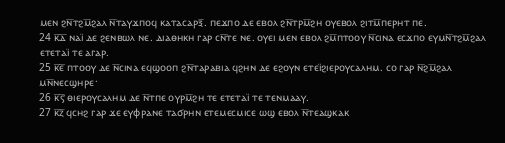ⲙⲉⲛ ϩⲛ̅ⲧϩⲙ̅ϩⲁⲗ ⲛ̅ⲧⲁⲩϫⲡⲟϥ ⲕⲁⲧⲁⲥⲁⲣⲝ̅. ⲡⲉϫⲡⲟ ⲇⲉ ⲉⲃⲟⲗ ϩⲛ̅ⲧⲣⲙ̅ϩⲏ ⲟⲩⲉⲃⲟⲗ ϩⲓⲧⲙ̅ⲡⲉⲣⲏⲧ ⲡⲉ.
24 ⲕ̅ⲇ̅ ⲛⲁⲓ̈ ⲇⲉ ϩⲉⲛⲃⲱⲗ ⲛⲉ. ⲇⲓⲁⲑⲏⲕⲏ ⲅⲁⲣ ⲥⲛ̅ⲧⲉ ⲛⲉ. ⲟⲩⲉⲓ ⲙⲉⲛ ⲉⲃⲟⲗ ϩⲙ̅ⲡⲧⲟⲟⲩ ⲛ̅ⲥⲓⲛⲁ ⲉⲥϫⲡⲟ ⲉⲩⲙⲛ̅ⲧϩⲙ̅ϩⲁⲗ ⲉⲧⲉⲧⲁⲓ̈ ⲧⲉ ⲁⲅⲁⲣ.
25 ⲕ̅ⲉ̅ ⲡⲧⲟⲟⲩ ⲇⲉ ⲛ̅ⲥⲓⲛⲁ ⲉϥϣⲟⲟⲡ ϩⲛ̅ⲧⲁⲣⲁⲃⲓⲁ ϥϩⲏⲛ ⲇⲉ ⲉϩⲟⲩⲛ ⲉⲧⲉⲓ̈ϩⲓⲉⲣⲟⲩⲥⲁⲗⲏⲙ. ⲥⲟ ⲅⲁⲣ ⲛ̅ϩⲙ̅ϩⲁⲗ ⲙⲛ̅ⲛⲉⲥϣⲏⲣⲉ·
26 ⲕ̅ⲋ̅ ⲑⲓⲉⲣⲟⲩⲥⲁⲗⲏⲙ ⲇⲉ ⲛ̅ⲧⲡⲉ ⲟⲩⲣⲙ̅ϩⲏ ⲧⲉ ⲉⲧⲉⲧⲁⲓ̈ ⲧⲉ ⲧⲉⲛⲙⲁⲁⲩ.
27 ⲕ̅ⲍ̅ ϥⲥⲏϩ ⲅⲁⲣ ϫⲉ ⲉⲩⲫⲣⲁⲛⲉ ⲧⲁϭⲣⲏⲛ ⲉⲧⲉⲙⲉⲥⲙⲓⲥⲉ ⲱϣ ⲉⲃⲟⲗ ⲛ̅ⲧⲉⲁϣⲕⲁⲕ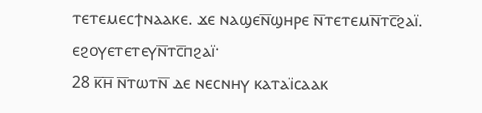ⲧⲉⲧⲉⲙⲉⲥϯⲛⲁⲁⲕⲉ. ϫⲉ ⲛⲁϣⲉⲛ̅ϣⲏⲣⲉ ⲛ̅ⲧⲉⲧⲉⲙⲛ̅ⲧⲥ̅ϩⲁⲓ̈. ⲉϩⲟⲩⲉⲧⲉⲧⲉⲩⲛ̅ⲧⲥ̅ⲡϩⲁⲓ̈·
28 ⲕ̅ⲏ̅ ⲛ̅ⲧⲱⲧⲛ̅ ⲇⲉ ⲛⲉⲥⲛⲏⲩ ⲕⲁⲧⲁⲓ̈ⲥⲁⲁⲕ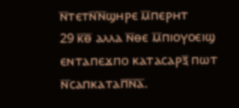ⲛ̅ⲧⲉⲧⲛ̅ⲛ̅ϣⲏⲣⲉ ⲙ̅ⲡⲉⲣⲏⲧ
29 ⲕ̅ⲑ̅ ⲁⲗⲗⲁ ⲛ̅ⲑⲉ ⲙ̅ⲡⲓⲟⲩⲟⲉⲓϣ ⲉⲛⲧⲁⲡⲉϫⲡⲟ ⲕⲁⲧⲁⲥⲁⲣⲝ̅ ⲡⲱⲧ ⲛ̅ⲥⲁⲡⲕⲁⲧⲁⲡ̅ⲛ̅ⲁ̅.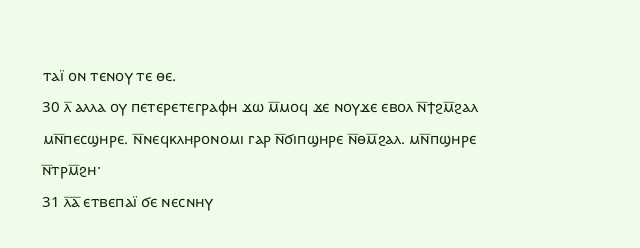ⲧⲁⲓ̈ ⲟⲛ ⲧⲉⲛⲟⲩ ⲧⲉ ⲑⲉ.
30 ⲗ̅ ⲁⲗⲗⲁ ⲟⲩ ⲡⲉⲧⲉⲣⲉⲧⲉⲅⲣⲁⲫⲏ ϫⲱ ⲙ̅ⲙⲟϥ ϫⲉ ⲛⲟⲩϫⲉ ⲉⲃⲟⲗ ⲛ̅ϯϩⲙ̅ϩⲁⲗ ⲙⲛ̅ⲡⲉⲥϣⲏⲣⲉ. ⲛ̅ⲛⲉϥⲕⲗⲏⲣⲟⲛⲟⲙⲓ ⲅⲁⲣ ⲛ̅ϭⲓⲡϣⲏⲣⲉ ⲛ̅ⲑⲙ̅ϩⲁⲗ. ⲙⲛ̅ⲡϣⲏⲣⲉ ⲛ̅ⲧⲣⲙ̅ϩⲏ·
31 ⲗ̅ⲁ̅ ⲉⲧⲃⲉⲡⲁⲓ̈ ϭⲉ ⲛⲉⲥⲛⲏⲩ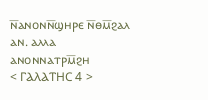ⲛ̅ⲁⲛⲟⲛⲛ̅ϣⲏⲣⲉ ⲛ̅ⲑⲙ̅ϩⲁⲗ ⲁⲛ. ⲁⲗⲗⲁ ⲁⲛⲟⲛⲛⲁⲧⲣⲙ̅ϩⲏ
< ⲄⲀⲖⲀⲦⲎⲤ 4 >